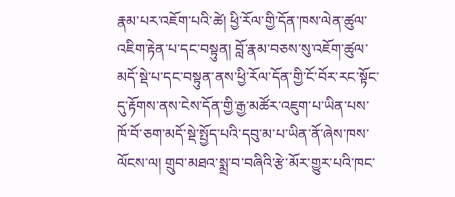རྣམ་པར་འཇོག་པའི་ཚེ། ཕྱི་རོལ་གྱི་དོན་ཁས་ལེན་ཚུལ་འཇིག་རྟེན་པ་དང་བསྟུན། བློ་རྣམ་བཅས་སུ་འཇོག་ཚུལ་མདོ་སྡེ་པ་དང་བསྟུན་ནས་ཕྱི་རོལ་དོན་གྱི་ངོ་བོར་རང་སྟོང་དུ་རྟོགས་ནས་ངེས་དོན་གྱི་རྒྱ་མཚོར་འཇུག་པ་ཡིན་པས་ཁོ་བོ་ཅག་མདོ་སྡེ་སྤྱོད་པའི་དབུ་མ་པ་ཡིན་ནོ་ཞེས་ཁས་ལོངས་ལ། གྲུབ་མཐའ་སྨྲ་བ་བཞིའི་རྩེ་མོར་གྱུར་པའི་ཁང་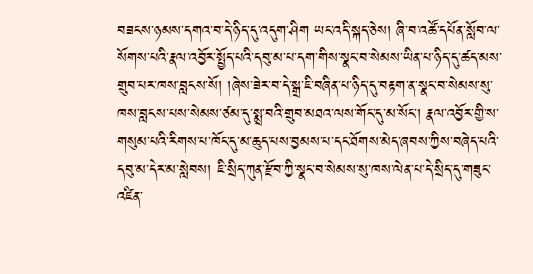བཟངས་ཉམས་དགའ་བ་དེ་ཉིད་དུ་འདུག་ཤིག ཡང་འདི་སྐད་ཅེས། ཞི་བ་འཚོ་དཔོན་སློབ་ལ་སོགས་པའི་རྣལ་འབྱོར་སྤྱོད་པའི་དབུ་མ་པ་དག་གིས་སྣང་བ་སེམས་ཡིན་པ་ཉིད་དུ་ཚད་མས་གྲུབ་པར་ཁས་བླངས་སོ། །ཞེས་ཟེར་བ་དེ་སྒྲ་ཇི་བཞིན་པ་ཉིད་དུ་བརྟག་ན་སྣང་བ་སེམས་སུ་ཁས་བླངས་པས་སེམས་ཙམ་དུ་སྨྲ་བའི་གྲུབ་མཐའ་ལས་གོང་དུ་མ་སོང་། རྣལ་འབྱོར་གྱི་ས་གསུམ་པའི་རིགས་པ་ཁོང་དུ་མ་ཆུད་པས་བྱམས་པ་དང་ཐོགས་མེད་ཞབས་ཀྱིས་བཞེད་པའི་དབུ་མ་དེར་མ་སླེབས། ཇི་སྲིད་ཀུན་རྫོབ་ཀྱི་སྣང་བ་སེམས་སུ་ཁས་ལེན་པ་དེ་སྲིད་དུ་གཟུང་འཛིན་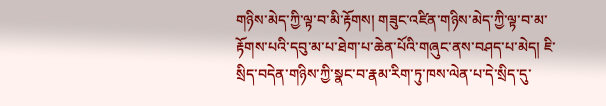གཉིས་མེད་ཀྱི་ལྟ་བ་མི་རྟོགས། གཟུང་འཛིན་གཉིས་མེད་ཀྱི་ལྟ་བ་མ་རྟོགས་པའི་དབུ་མ་པ་ཐེག་པ་ཆེན་པོའི་གཞུང་ནས་བཤད་པ་མེད། ཇི་སྲིད་བདེན་གཉིས་ཀྱི་སྣང་བ་རྣམ་རིག་ཏུ་ཁས་ལེན་པ་དེ་སྲིད་དུ་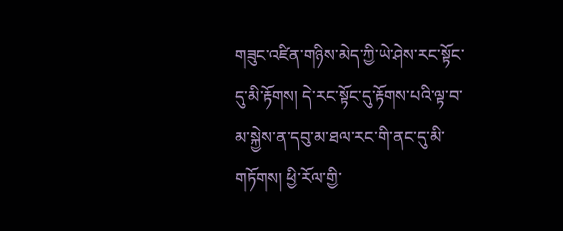གཟུང་འཛིན་གཉིས་མེད་ཀྱི་ཡེ་ཤེས་རང་སྟོང་དུ་མི་རྟོགས། དེ་རང་སྟོང་དུ་རྟོགས་པའི་ལྟ་བ་མ་སྐྱེས་ན་དབུ་མ་ཐལ་རང་གི་ནང་དུ་མི་གཏོགས། ཕྱི་རོལ་གྱི་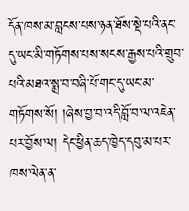དོན་ཁས་མ་བླངས་པས་ཉན་ཐོས་སྡེ་པའི་ནང་དུ་ཡང་མི་གཏོགས་པས་སངས་རྒྱས་པའི་གྲུབ་པའི་མཐའ་སྨྲ་བ་བཞི་པོ་གང་དུ་ཡང་མ་གཏོགས་སོ། །ཞེས་བྱ་བ་འདི་བློ་བ་ལ་འཇེན་པར་བྱོས་ལ། དེང་ཕྱིན་ཆད་ཁྱེད་དབུ་མ་པར་ཁས་ལེན་ན་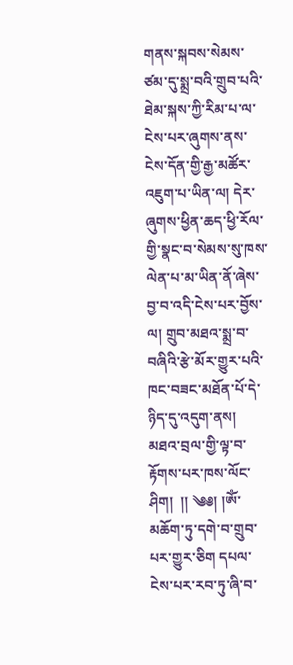གནས་སྐབས་སེམས་ཙམ་དུ་སྨྲ་བའི་གྲུབ་པའི་ཐེམ་སྐས་ཀྱི་རིམ་པ་ལ་ངེས་པར་ཞུགས་ནས་ངེས་དོན་གྱི་རྒྱ་མཚོར་འཇུག་པ་ཡིན་ལ། དེར་ཞུགས་ཕྱིན་ཆད་ཕྱི་རོལ་གྱི་སྣང་བ་སེམས་སུ་ཁས་ལེན་པ་མ་ཡིན་ནོ་ཞེས་བྱ་བ་འདི་ངེས་པར་བྱོས་ལ། གྲུབ་མཐའ་སྨྲ་བ་བཞིའི་རྩེ་མོར་གྱུར་པའི་ཁང་བཟང་མཐོན་པོ་དེ་ཉིད་དུ་འདུག་ནས། མཐའ་བྲལ་གྱི་ལྟ་བ་རྟོགས་པར་ཁས་ལོང་ཤིག།  །། ༄༅། །ཨོཾ་མཆོག་ཏུ་དགེ་བ་གྲུབ་པར་གྱུར་ཅིག དཔལ་ངེས་པར་རབ་ཏུ་ཞི་བ་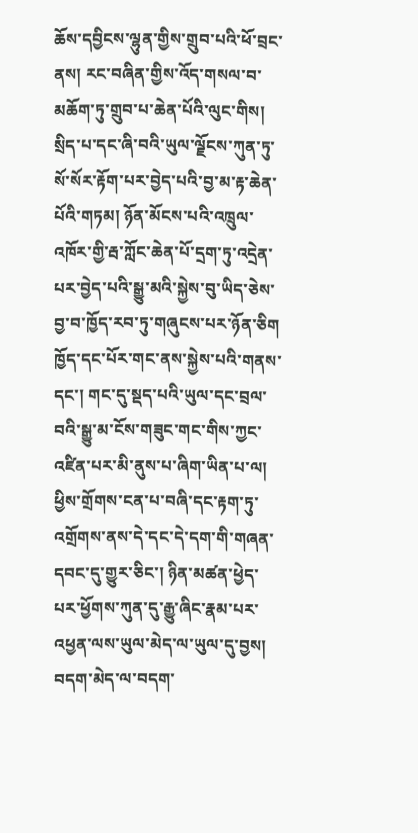ཆོས་དབྱིངས་ལྷུན་གྱིས་གྲུབ་པའི་ཕོ་བྲང་ནས། རང་བཞིན་གྱིས་འོད་གསལ་བ་མཆོག་ཏུ་གྲུབ་པ་ཆེན་པོའི་ལུང་གིས། སྲིད་པ་དང་ཞི་བའི་ཡུལ་ལྗོངས་ཀུན་ཏུ་སོ་སོར་རྟོག་པར་བྱེད་པའི་བྱ་མ་རྟ་ཆེན་པོའི་གཏམ། ཉོན་མོངས་པའི་འཁྲུལ་འཁོར་གྱི་རྦ་ཀློང་ཆེན་པོ་དྲག་ཏུ་འདྲེན་པར་བྱེད་པའི་སྒྱུ་མའི་སྐྱེས་བུ་ཡིད་ཅེས་བྱ་བ་ཁྱོད་རབ་ཏུ་གཞུངས་པར་ཉོན་ཅིག ཁྱོད་དང་པོར་གང་ནས་སྐྱེས་པའི་གནས་དང་། གང་དུ་སྡད་པའི་ཡུལ་དང་བྲལ་བའི་སྒྱུ་མ་ངོས་གཟུང་གང་གིས་ཀྱང་འཛིན་པར་མི་ནུས་པ་ཞིག་ཡིན་པ་ལ། ཕྱིས་གྲོགས་ངན་པ་བཞི་དང་རྟག་ཏུ་འགྲོགས་ནས་དེ་དང་དེ་དག་གི་གཞན་དབང་དུ་གྱུར་ཅིང་། ཉིན་མཚན་ཕྱེད་པར་ཕྱོགས་ཀུན་དུ་རྒྱུ་ཞིང་རྣམ་པར་འཕྱན་ལས་ཡུལ་མེད་ལ་ཡུལ་དུ་བྱས། བདག་མེད་ལ་བདག་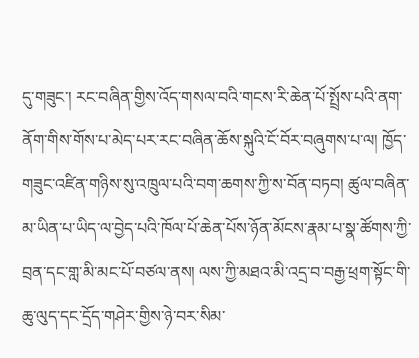དུ་གཟུང་། རང་བཞིན་གྱིས་འོད་གསལ་བའི་གངས་རི་ཆེན་པོ་སྤྲོས་པའི་ནག་ནོག་གིས་གོས་པ་མེད་པར་རང་བཞིན་ཆོས་སྐུའི་ངོ་བོར་བཞུགས་པ་ལ། ཁྱོད་གཟུང་འཛིན་གཉིས་སུ་འཁྲུལ་པའི་བག་ཆགས་ཀྱི་ས་བོན་བཏབ། ཚུལ་བཞིན་མ་ཡིན་པ་ཡིད་ལ་བྱེད་པའི་ཁོལ་པོ་ཆེན་པོས་ཉོན་མོངས་རྣམ་པ་སྣ་ཚོགས་ཀྱི་བྲན་དང་གླ་མི་མང་པོ་བཙལ་ནས། ལས་ཀྱི་མཐའ་མི་འདྲ་བ་བརྒྱ་ཕྲག་སྟོང་གི་ཆུ་ལུད་དང་དྲོད་གཤེར་གྱིས་ཉེ་བར་སིམ་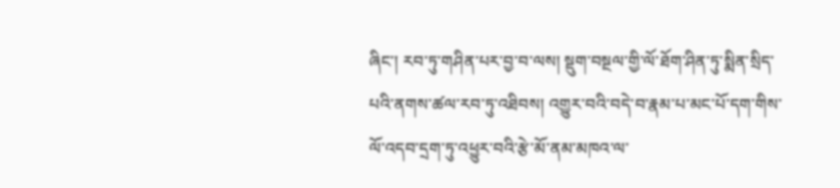ཞིང་། རབ་ཏུ་གཤིན་པར་བྱ་བ་ལས། སྡུག་བསྔལ་གྱི་ལོ་ཐོག་ཤིན་ཏུ་སྨིན་སྲིད་པའི་ནགས་ཚལ་རབ་ཏུ་འཐིབས། འགྱུར་བའི་བདེ་བ་རྣམ་པ་མང་པོ་དག་གིས་ལོ་འདབ་དྲག་ཏུ་འཕྱུར་བའི་རྩེ་མོ་ནམ་མཁའ་ལ་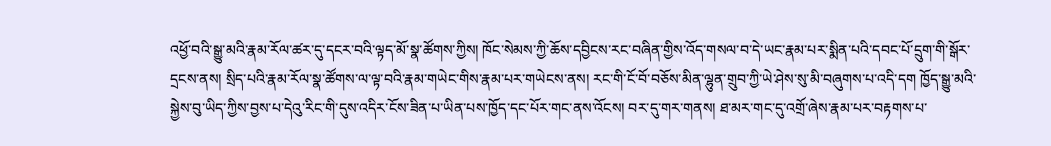འཕྱོ་བའི་སྒྱུ་མའི་རྣམ་རོལ་ཚར་དུ་དངར་བའི་ལྟད་མོ་སྣ་ཚོགས་ཀྱིས། ཁོང་སེམས་ཀྱི་ཆོས་དབྱིངས་རང་བཞིན་གྱིས་འོད་གསལ་བ་དེ་ཡང་རྣམ་པར་སྨིན་པའི་དབང་པོ་དྲུག་གི་སྒོར་དྲངས་ནས། སྲིད་པའི་རྣམ་རོལ་སྣ་ཚོགས་ལ་ལྟ་བའི་རྣམ་གཡེང་གིས་རྣམ་པར་གཡེངས་ནས། རང་གི་ངོ་བོ་བཅོས་མིན་ལྷུན་གྲུབ་ཀྱི་ཡེ་ཤེས་སུ་མི་བཞུགས་པ་འདི་དག ཁྱོད་སྒྱུ་མའི་སྐྱེས་བུ་ཡིད་ཀྱིས་བྱས་པ་དེའུ་རིང་གི་དུས་འདིར་ངོས་ཟིན་པ་ཡིན་པས་ཁྱོད་དང་པོར་གང་ནས་འོངས། བར་དུ་གར་གནས། ཐ་མར་གང་དུ་འགྲོ་ཞེས་རྣམ་པར་བརྟགས་པ་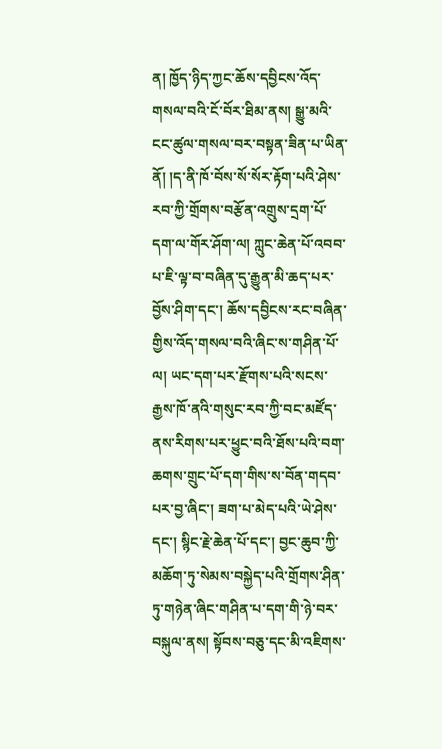ན། ཁྱོད་ཉིད་ཀྱང་ཆོས་དབྱིངས་འོད་གསལ་བའི་ངོ་བོར་ཐིམ་ནས། སྒྱུ་མའི་ངང་ཚུལ་གསལ་བར་བསྟན་ཟིན་པ་ཡིན་ནོ། །ད་ནི་ཁོ་བོས་སོ་སོར་རྟོག་པའི་ཤེས་རབ་ཀྱི་གྲོགས་བརྩོན་འགྲུས་དྲག་པོ་དག་ལ་གོར་ཤོག་ལ། ཀླུང་ཆེན་པོ་འབབ་པ་ཇི་ལྟ་བ་བཞིན་དུ་རྒྱུན་མི་ཆད་པར་བྱོས་ཤིག་དང་། ཆོས་དབྱིངས་རང་བཞིན་གྱིས་འོད་གསལ་བའི་ཞིང་ས་གཤིན་པོ་ལ། ཡང་དག་པར་རྫོགས་པའི་སངས་རྒྱས་ཁོ་ནའི་གསུང་རབ་ཀྱི་བང་མཛོད་ནས་རིགས་པར་ཕྱུང་བའི་ཐོས་པའི་བག་ཆགས་གྲུང་པོ་དག་གིས་ས་བོན་གདབ་པར་བྱ་ཞིང་། ཟག་པ་མེད་པའི་ཡེ་ཤེས་དང་། སྙིང་རྗེ་ཆེན་པོ་དང་། བྱང་ཆུབ་ཀྱི་མཆོག་ཏུ་སེམས་བསྐྱེད་པའི་གྲོགས་ཤིན་ཏུ་གཉེན་ཞིང་གཤིན་པ་དག་གི་ཉེ་བར་བསྐུལ་ནས། སྟོབས་བཅུ་དང་མི་འཇིགས་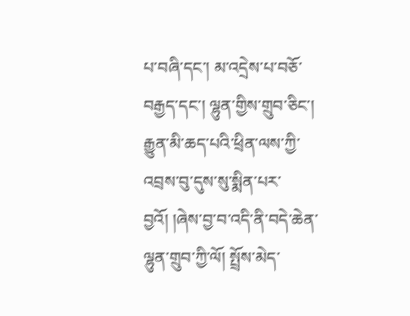པ་བཞི་དང་། མ་འདྲེས་པ་བཅོ་བརྒྱད་དང་། ལྷུན་གྱིས་གྲུབ་ཅིང་། རྒྱུན་མི་ཆད་པའི་ཕྲིན་ལས་ཀྱི་འབྲས་བུ་དུས་སུ་སྨིན་པར་བྱའོ། །ཞེས་བྱ་བ་འདི་ནི་བདེ་ཆེན་ལྷུན་གྲུབ་ཀྱི་ལོ། སྤྲོས་མེད་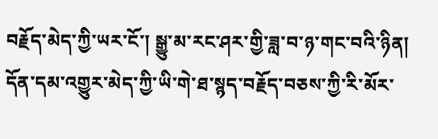བརྗོད་མེད་ཀྱི་ཡར་ངོ་། སྒྱུ་མ་རང་ཤར་གྱི་ཟླ་བ་ཉ་གང་བའི་ཉིན། དོན་དམ་འགྱུར་མེད་ཀྱི་ཡི་གེ་ཐ་སྙད་བརྗོད་བཅས་ཀྱི་རི་མོར་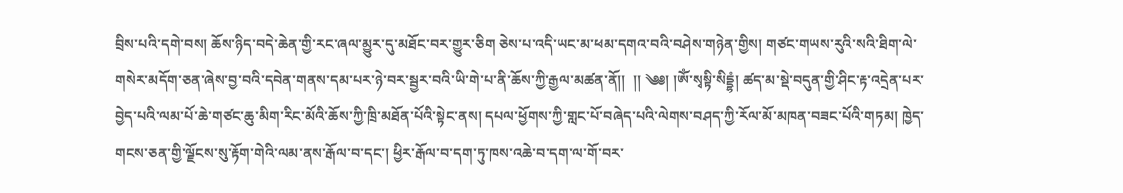བྲིས་པའི་དགེ་བས། ཆོས་ཉིད་བདེ་ཆེན་གྱི་རང་ཞལ་མྱུར་དུ་མཐོང་བར་གྱུར་ཅིག ཅེས་པ་འདི་ཡང་མ་ཕམ་དགའ་བའི་བཤེས་གཉེན་གྱིས། གཙང་གཡས་རུའི་སའི་ཐིག་ལེ་གསེར་མདོག་ཅན་ཞེས་བྱ་བའི་དབེན་གནས་དམ་པར་ཉེ་བར་སྦྱར་བའི་ཡི་གེ་པ་ནི་ཆོས་ཀྱི་རྒྱལ་མཚན་ནོ།།  །། ༄༅། །ཨོཾ་སྭསྟི་སིདྡྷཾ། ཚད་མ་སྡེ་བདུན་གྱི་ཤིང་རྟ་འདྲེན་པར་བྱེད་པའི་ལམ་པོ་ཆེ་གཙང་ཆུ་མིག་རིང་མོའི་ཆོས་ཀྱི་ཁྲི་མཐོན་པོའི་སྟེང་ནས། དཔལ་ཕྱོགས་ཀྱི་གླང་པོ་བཞེད་པའི་ལེགས་བཤད་ཀྱི་རོལ་མོ་མཁན་བཟང་པོའི་གཏམ། ཁྱེད་གངས་ཅན་གྱི་ལྗོངས་སུ་རྟོག་གེའི་ལམ་ནས་རྒོལ་བ་དང་། ཕྱིར་རྒོལ་བ་དག་ཏུ་ཁས་འཆེ་བ་དག་ལ་གོ་བར་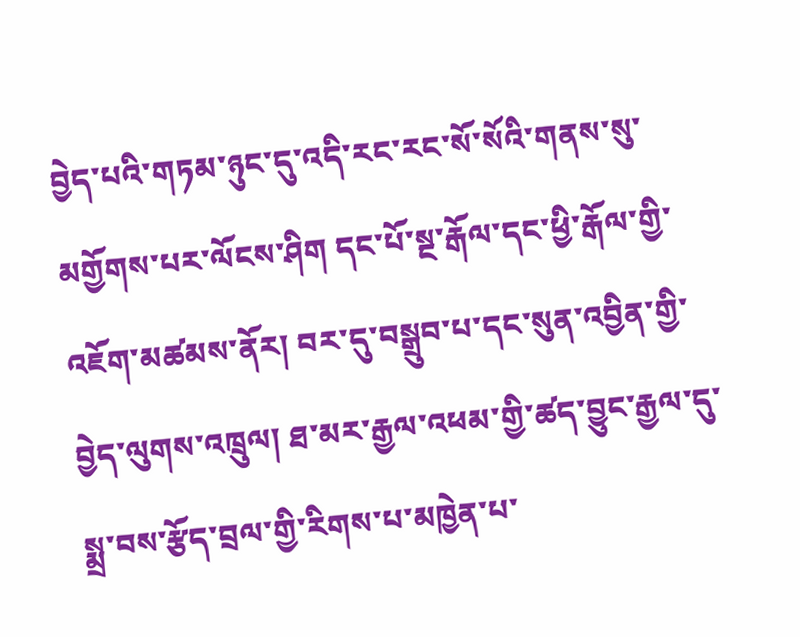བྱེད་པའི་གཏམ་ཉུང་དུ་འདི་རང་རང་སོ་སོའི་གནས་སུ་མགྱོགས་པར་ལོངས་ཤིག དང་པོ་སྔ་རྒོལ་དང་ཕྱི་རྒོལ་གྱི་འཇོག་མཚམས་ནོར། བར་དུ་བསྒྲུབ་པ་དང་སུན་འབྱིན་གྱི་བྱེད་ལུགས་འཁྲུལ། ཐ་མར་རྒྱལ་འཕམ་གྱི་ཚད་བྱུང་རྒྱལ་དུ་སྨྲ་བས་རྩོད་བྲལ་གྱི་རིགས་པ་མཁྱེན་པ་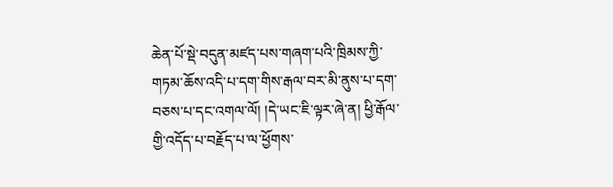ཆེན་པོ་སྡེ་བདུན་མཛད་པས་གཞག་པའི་ཁྲིམས་ཀྱི་གཏམ་ཆོས་འདི་པ་དག་གིས་རྒལ་བར་མི་ནུས་པ་དག་བཅས་པ་དང་འགལ་ལོ། །དེ་ཡང་ཇི་ལྟར་ཞེ་ན། ཕྱི་རྒོལ་གྱི་འདོད་པ་བརྗོད་པ་ལ་ཕྱོགས་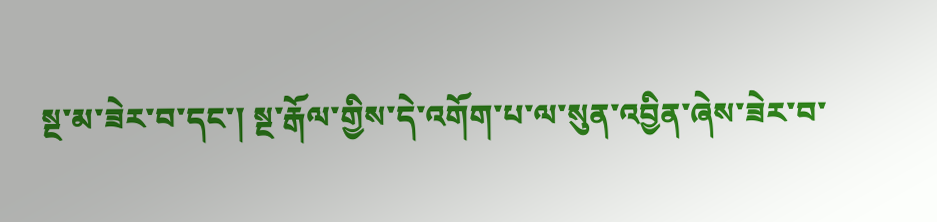སྔ་མ་ཟེར་བ་དང་། སྔ་རྒོལ་གྱིས་དེ་འགོག་པ་ལ་སུན་འབྱིན་ཞེས་ཟེར་བ་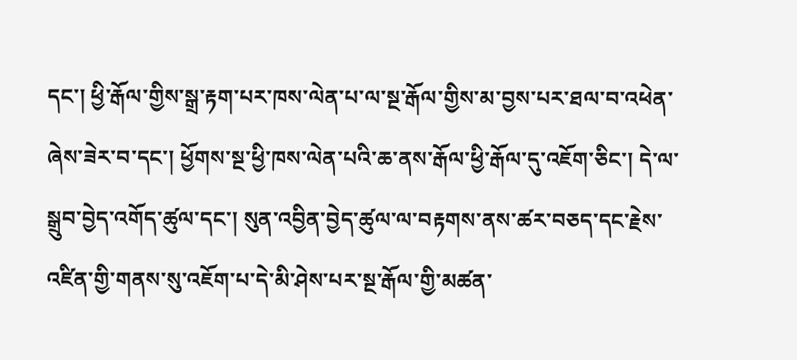དང་། ཕྱི་རྒོལ་གྱིས་སྒྲ་རྟག་པར་ཁས་ལེན་པ་ལ་སྔ་རྒོལ་གྱིས་མ་བྱས་པར་ཐལ་བ་འཕེན་ཞེས་ཟེར་བ་དང་། ཕྱོགས་སྔ་ཕྱི་ཁས་ལེན་པའི་ཆ་ནས་རྒོལ་ཕྱི་རྒོལ་དུ་འཇོག་ཅིང་། དེ་ལ་སྒྲུབ་བྱེད་འགོད་ཚུལ་དང་། སུན་འབྱིན་བྱེད་ཚུལ་ལ་བརྟགས་ནས་ཚར་བཅད་དང་རྗེས་འཛིན་གྱི་གནས་སུ་འཇོག་པ་དེ་མི་ཤེས་པར་སྔ་རྒོལ་གྱི་མཚན་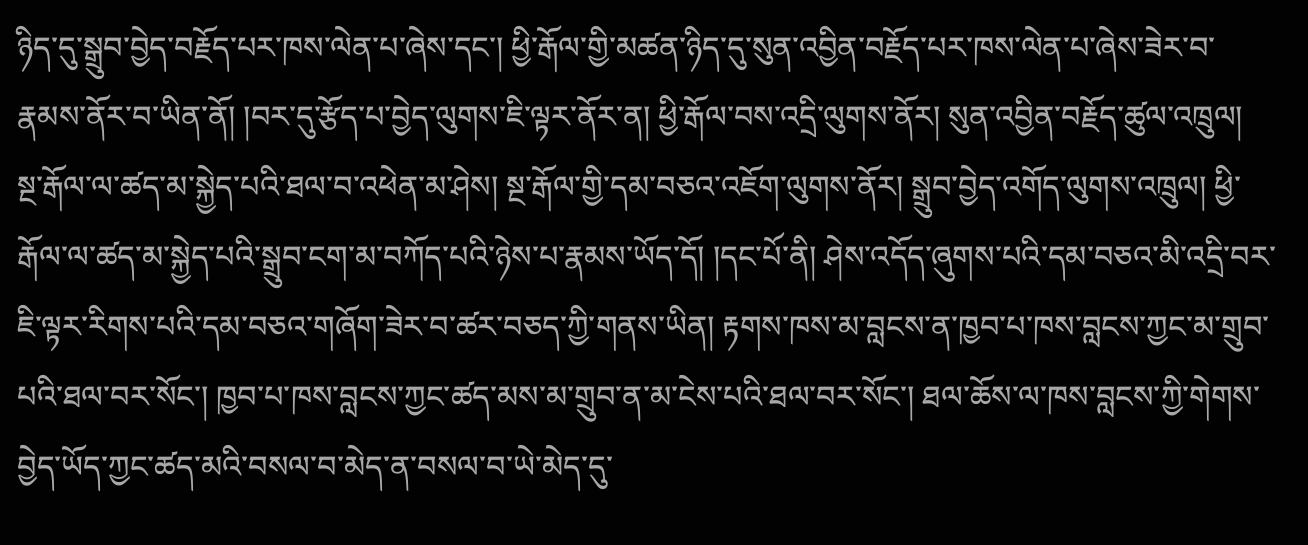ཉིད་དུ་སྒྲུབ་བྱེད་བརྗོད་པར་ཁས་ལེན་པ་ཞེས་དང་། ཕྱི་རྒོལ་གྱི་མཚན་ཉིད་དུ་སུན་འབྱིན་བརྗོད་པར་ཁས་ལེན་པ་ཞེས་ཟེར་བ་རྣམས་ནོར་བ་ཡིན་ནོ། །བར་དུ་རྩོད་པ་བྱེད་ལུགས་ཇི་ལྟར་ནོར་ན། ཕྱི་རྒོལ་བས་འདྲི་ལུགས་ནོར། སུན་འབྱིན་བརྗོད་ཚུལ་འཁྲུལ། སྔ་རྒོལ་ལ་ཚད་མ་སྐྱེད་པའི་ཐལ་བ་འཕེན་མ་ཤེས། སྔ་རྒོལ་གྱི་དམ་བཅའ་འཇོག་ལུགས་ནོར། སྒྲུབ་བྱེད་འགོད་ལུགས་འཁྲུལ། ཕྱི་རྒོལ་ལ་ཚད་མ་སྐྱེད་པའི་སྒྲུབ་ངག་མ་བཀོད་པའི་ཉེས་པ་རྣམས་ཡོད་དོ། །དང་པོ་ནི། ཤེས་འདོད་ཞུགས་པའི་དམ་བཅའ་མི་འདྲི་བར་ཇི་ལྟར་རིགས་པའི་དམ་བཅའ་གཞོག་ཟེར་བ་ཚར་བཅད་ཀྱི་གནས་ཡིན། རྟགས་ཁས་མ་བླངས་ན་ཁྱབ་པ་ཁས་བླངས་ཀྱང་མ་གྲུབ་པའི་ཐལ་བར་སོང་། ཁྱབ་པ་ཁས་བླངས་ཀྱང་ཚད་མས་མ་གྲུབ་ན་མ་ངེས་པའི་ཐལ་བར་སོང་། ཐལ་ཆོས་ལ་ཁས་བླངས་ཀྱི་གེགས་བྱེད་ཡོད་ཀྱང་ཚད་མའི་བསལ་བ་མེད་ན་བསལ་བ་ཡེ་མེད་དུ་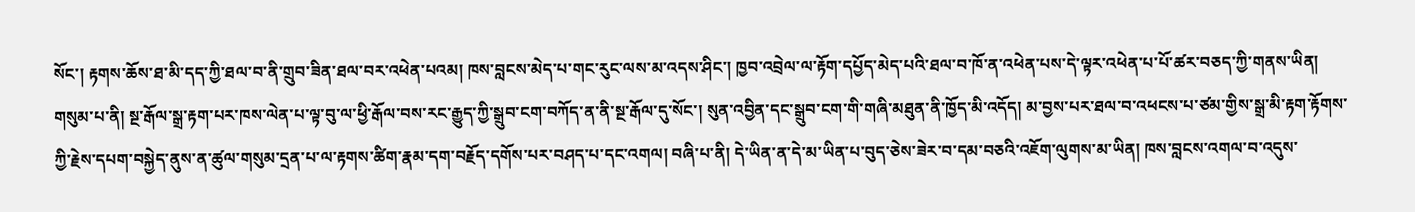སོང་། རྟགས་ཆོས་ཐ་མི་དད་ཀྱི་ཐལ་བ་ནི་གྲུབ་ཟིན་ཐལ་བར་འཕེན་པའམ། ཁས་བླངས་མེད་པ་གང་རུང་ལས་མ་འདས་ཤིང་། ཁྱབ་འབྲེལ་ལ་རྟོག་དཔྱོད་མེད་པའི་ཐལ་བ་ཁོ་ན་འཕེན་པས་དེ་ལྟར་འཕེན་པ་པོ་ཚར་བཅད་ཀྱི་གནས་ཡིན། གསུམ་པ་ནི། སྔ་རྒོལ་སྒྲ་རྟག་པར་ཁས་ལེན་པ་ལྟ་བུ་ལ་ཕྱི་རྒོལ་བས་རང་རྒྱུད་ཀྱི་སྒྲུབ་ངག་བཀོད་ན་ནི་སྔ་རྒོལ་དུ་སོང་། སུན་འབྱིན་དང་སྒྲུབ་ངག་གི་གཞི་མཐུན་ནི་ཁྱོད་མི་འདོད། མ་བྱས་པར་ཐལ་བ་འཕངས་པ་ཙམ་གྱིས་སྒྲ་མི་རྟག་རྟོགས་ཀྱི་རྗེས་དཔག་བསྐྱེད་ནུས་ན་ཚུལ་གསུམ་དྲན་པ་ལ་རྟགས་ཚིག་རྣམ་དག་བརྗོད་དགོས་པར་བཤད་པ་དང་འགལ། བཞི་པ་ནི། དེ་ཡིན་ན་དེ་མ་ཡིན་པ་བུད་ཅེས་ཟེར་བ་དམ་བཅའི་འཇོག་ལུགས་མ་ཡིན། ཁས་བླངས་འགལ་བ་འདུས་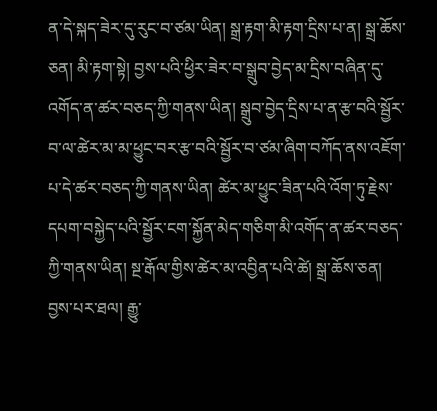ན་དེ་སྐད་ཟེར་དུ་རུང་བ་ཙམ་ཡིན། སྒྲ་རྟག་མི་རྟག་དྲིས་པ་ན། སྒྲ་ཆོས་ཅན། མི་རྟག་སྟེ། བྱས་པའི་ཕྱིར་ཟེར་བ་སྒྲུབ་བྱེད་མ་དྲིས་བཞིན་དུ་འགོད་ན་ཚར་བཅད་ཀྱི་གནས་ཡིན། སྒྲུབ་བྱེད་དྲིས་པ་ན་རྩ་བའི་སྦྱོར་བ་ལ་ཚེར་མ་མ་ཕྱུང་བར་རྩ་བའི་སྦྱོར་བ་ཙམ་ཞིག་བཀོད་ནས་འཇོག་པ་དེ་ཚར་བཅད་ཀྱི་གནས་ཡིན། ཚེར་མ་ཕྱུང་ཟིན་པའི་འོག་ཏུ་རྗེས་དཔག་བསྐྱེད་པའི་སྦྱོར་ངག་སྐྱོན་མེད་གཅིག་མི་འགོད་ན་ཚར་བཅད་ཀྱི་གནས་ཡིན། སྔ་རྒོལ་གྱིས་ཚེར་མ་འབྱིན་པའི་ཚེ། སྒྲ་ཆོས་ཅན། བྱས་པར་ཐལ། རྒྱུ་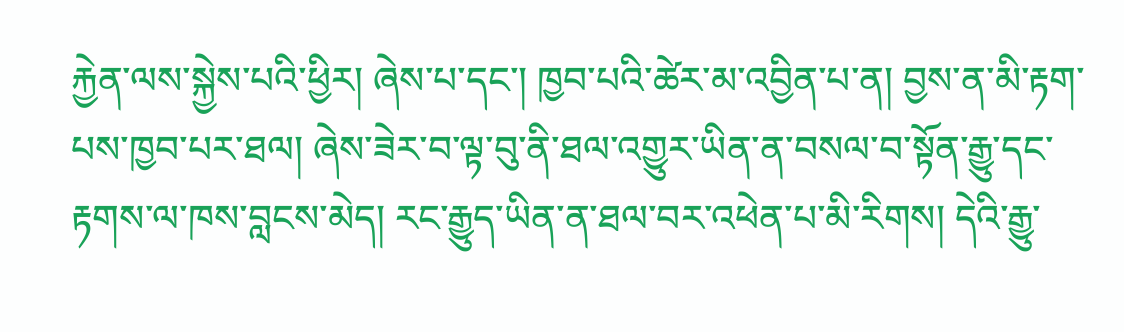རྐྱེན་ལས་སྐྱེས་པའི་ཕྱིར། ཞེས་པ་དང་། ཁྱབ་པའི་ཚེར་མ་འབྱིན་པ་ན། བྱས་ན་མི་རྟག་པས་ཁྱབ་པར་ཐལ། ཞེས་ཟེར་བ་ལྟ་བུ་ནི་ཐལ་འགྱུར་ཡིན་ན་བསལ་བ་སྟོན་རྒྱུ་དང་རྟགས་ལ་ཁས་བླངས་མེད། རང་རྒྱུད་ཡིན་ན་ཐལ་བར་འཕེན་པ་མི་རིགས། དེའི་རྒྱུ་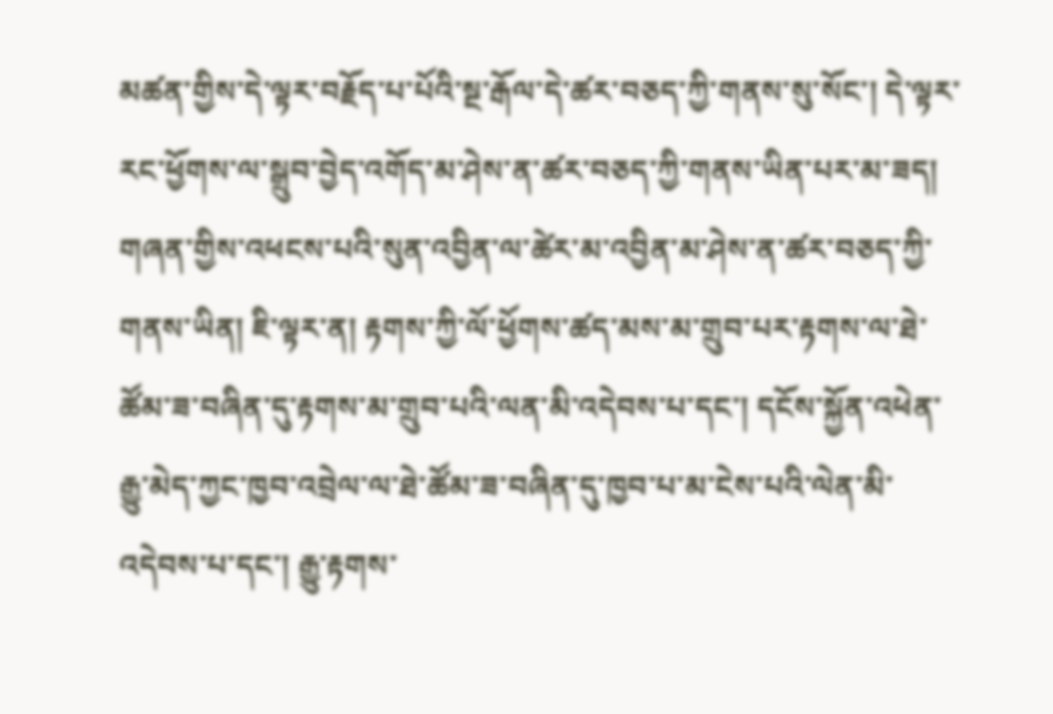མཚན་གྱིས་དེ་ལྟར་བརྗོད་པ་པོའི་སྔ་རྒོལ་དེ་ཚར་བཅད་ཀྱི་གནས་སུ་སོང་། དེ་ལྟར་རང་ཕྱོགས་ལ་སྒྲུབ་བྱེད་འགོད་མ་ཤེས་ན་ཚར་བཅད་ཀྱི་གནས་ཡིན་པར་མ་ཟད། གཞན་གྱིས་འཕངས་པའི་སུན་འབྱིན་ལ་ཚེར་མ་འབྱིན་མ་ཤེས་ན་ཚར་བཅད་ཀྱི་གནས་ཡིན། ཇི་ལྟར་ན། རྟགས་ཀྱི་ལོ་ཕྱོགས་ཚད་མས་མ་གྲུབ་པར་རྟགས་ལ་ཐེ་ཚོམ་ཟ་བཞིན་དུ་རྟགས་མ་གྲུབ་པའི་ལན་མི་འདེབས་པ་དང་། དངོས་སྐྱོན་འཕེན་རྒྱུ་མེད་ཀྱང་ཁྱབ་འབྲེལ་ལ་ཐེ་ཚོམ་ཟ་བཞིན་དུ་ཁྱབ་པ་མ་ངེས་པའི་ལེན་མི་འདེབས་པ་དང་། རྒྱུ་རྟགས་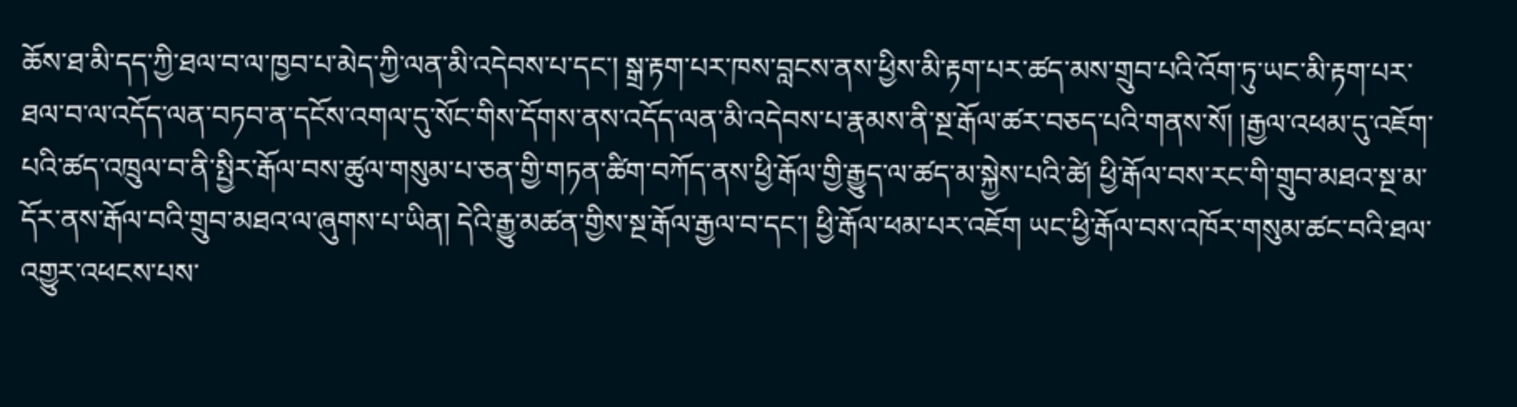ཆོས་ཐ་མི་དད་ཀྱི་ཐལ་བ་ལ་ཁྱབ་པ་མེད་ཀྱི་ལན་མི་འདེབས་པ་དང་། སྒྲ་རྟག་པར་ཁས་བླངས་ནས་ཕྱིས་མི་རྟག་པར་ཚད་མས་གྲུབ་པའི་འོག་ཏུ་ཡང་མི་རྟག་པར་ཐལ་བ་ལ་འདོད་ལན་བཏབ་ན་དངོས་འགལ་དུ་སོང་གིས་དོགས་ནས་འདོད་ལན་མི་འདེབས་པ་རྣམས་ནི་སྔ་རྒོལ་ཚར་བཅད་པའི་གནས་སོ། །རྒྱལ་འཕམ་དུ་འཇོག་པའི་ཚད་འཁྲུལ་བ་ནི་སྤྱིར་རྒོལ་བས་ཚུལ་གསུམ་པ་ཅན་གྱི་གཏན་ཚིག་བཀོད་ནས་ཕྱི་རྒོལ་གྱི་རྒྱུད་ལ་ཚད་མ་སྐྱེས་པའི་ཚེ། ཕྱི་རྒོལ་བས་རང་གི་གྲུབ་མཐའ་སྔ་མ་དོར་ནས་རྒོལ་བའི་གྲུབ་མཐའ་ལ་ཞུགས་པ་ཡིན། དེའི་རྒྱུ་མཚན་གྱིས་སྔ་རྒོལ་རྒྱལ་བ་དང་། ཕྱི་རྒོལ་ཕམ་པར་འཇོག ཡང་ཕྱི་རྒོལ་བས་འཁོར་གསུམ་ཚང་བའི་ཐལ་འགྱུར་འཕངས་པས་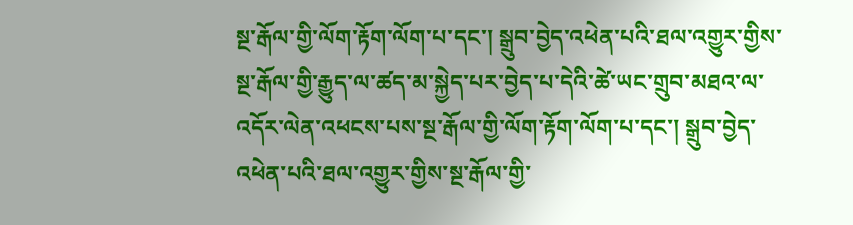སྔ་རྒོལ་གྱི་ལོག་རྟོག་ལོག་པ་དང་། སྒྲུབ་བྱེད་འཕེན་པའི་ཐལ་འགྱུར་གྱིས་སྔ་རྒོལ་གྱི་རྒྱུད་ལ་ཚད་མ་སྐྱེད་པར་བྱེད་པ་དེའི་ཚེ་ཡང་གྲུབ་མཐའ་ལ་འདོར་ལེན་འཕངས་པས་སྔ་རྒོལ་གྱི་ལོག་རྟོག་ལོག་པ་དང་། སྒྲུབ་བྱེད་འཕེན་པའི་ཐལ་འགྱུར་གྱིས་སྔ་རྒོལ་གྱི་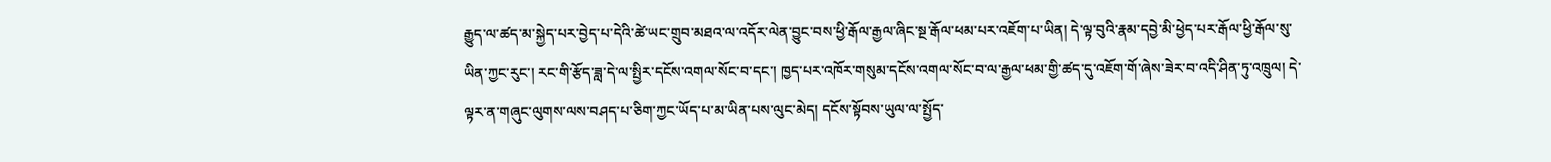རྒྱུད་ལ་ཚད་མ་སྐྱེད་པར་བྱེད་པ་དེའི་ཚེ་ཡང་གྲུབ་མཐའ་ལ་འདོར་ལེན་བྱུང་བས་ཕྱི་རྒོལ་རྒྱལ་ཞིང་སྔ་རྒོལ་ཕམ་པར་འཇོག་པ་ཡིན། དེ་ལྟ་བུའི་རྣམ་དབྱེ་མི་ཕྱེད་པར་རྒོལ་ཕྱི་རྒོལ་སུ་ཡིན་ཀྱང་རུང་། རང་གི་རྩོད་ཟླ་དེ་ལ་སྤྱིར་དངོས་འགལ་སོང་བ་དང་། ཁྱད་པར་འཁོར་གསུམ་དངོས་འགལ་སོང་བ་ལ་རྒྱལ་ཕམ་གྱི་ཚད་དུ་འཇོག་གོ་ཞེས་ཟེར་བ་འདི་ཤིན་ཏུ་འཁྲུལ། དེ་ལྟར་ན་གཞུང་ལུགས་ལས་བཤད་པ་ཅིག་ཀྱང་ཡོད་པ་མ་ཡིན་པས་ལུང་མེད། དངོས་སྟོབས་ཡུལ་ལ་སྤྱོད་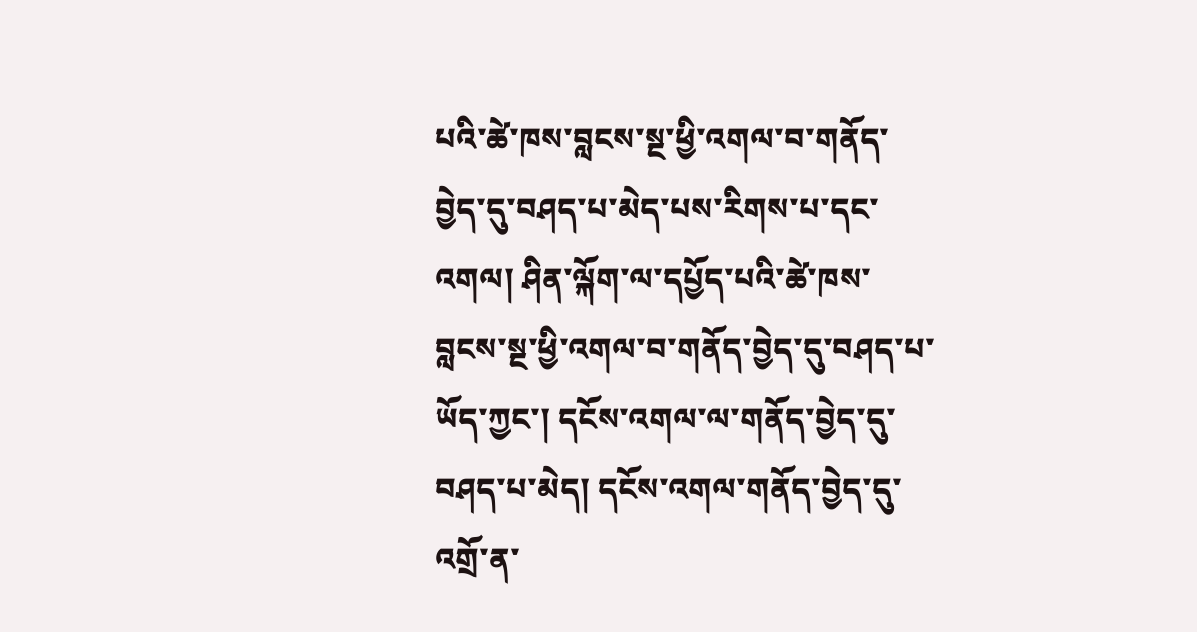པའི་ཚེ་ཁས་བླངས་སྔ་ཕྱི་འགལ་བ་གནོད་བྱེད་དུ་བཤད་པ་མེད་པས་རིགས་པ་དང་འགལ། ཤིན་ལྐོག་ལ་དཔྱོད་པའི་ཚེ་ཁས་བླངས་སྔ་ཕྱི་འགལ་བ་གནོད་བྱེད་དུ་བཤད་པ་ཡོད་ཀྱང་། དངོས་འགལ་ལ་གནོད་བྱེད་དུ་བཤད་པ་མེད། དངོས་འགལ་གནོད་བྱེད་དུ་འགྲོ་ན་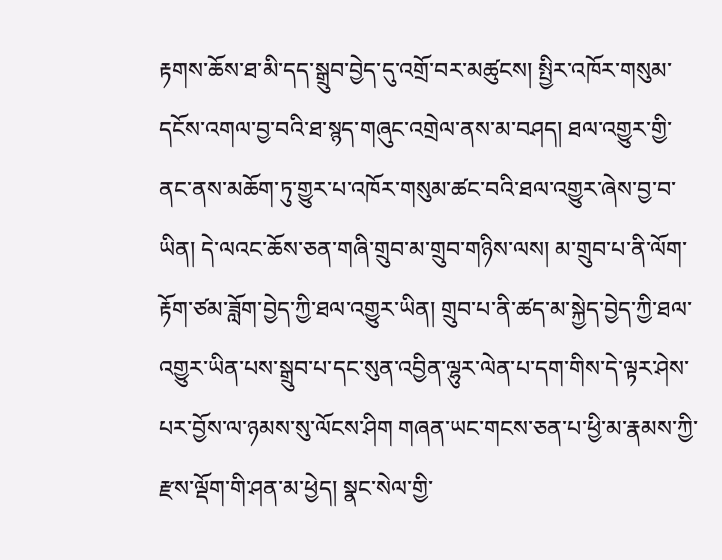རྟགས་ཆོས་ཐ་མི་དད་སྒྲུབ་བྱེད་དུ་འགྲོ་བར་མཚུངས། སྤྱིར་འཁོར་གསུམ་དངོས་འགལ་བྱ་བའི་ཐ་སྙད་གཞུང་འགྲེལ་ནས་མ་བཤད། ཐལ་འགྱུར་གྱི་ནང་ནས་མཆོག་ཏུ་གྱུར་པ་འཁོར་གསུམ་ཚང་བའི་ཐལ་འགྱུར་ཞེས་བྱ་བ་ཡིན། དེ་ལའང་ཆོས་ཅན་གཞི་གྲུབ་མ་གྲུབ་གཉིས་ལས། མ་གྲུབ་པ་ནི་ལོག་རྟོག་ཙམ་ཟློག་བྱེད་ཀྱི་ཐལ་འགྱུར་ཡིན། གྲུབ་པ་ནི་ཚད་མ་སྐྱེད་བྱེད་ཀྱི་ཐལ་འགྱུར་ཡིན་པས་སྒྲུབ་པ་དང་སུན་འབྱིན་ལྷུར་ལེན་པ་དག་གིས་དེ་ལྟར་ཤེས་པར་བྱོས་ལ་ཉམས་སུ་ལོངས་ཤིག གཞན་ཡང་གངས་ཅན་པ་ཕྱི་མ་རྣམས་ཀྱི་རྫས་ལྡོག་གི་ཤན་མ་ཕྱེད། སྣང་སེལ་གྱི་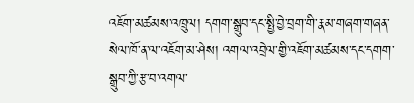འཇོག་མཚམས་འཁྲུལ། དགག་སྒྲུབ་དང་སྤྱི་བྱེ་བྲག་གི་རྣམ་གཞག་གཞན་སེལ་ཁོ་ན་ལ་འཇོག་མ་ཤེས། འགལ་འབྲེལ་གྱི་འཇོག་མཚམས་དང་དགག་སྒྲུབ་ཀྱི་རྩ་བ་འགལ་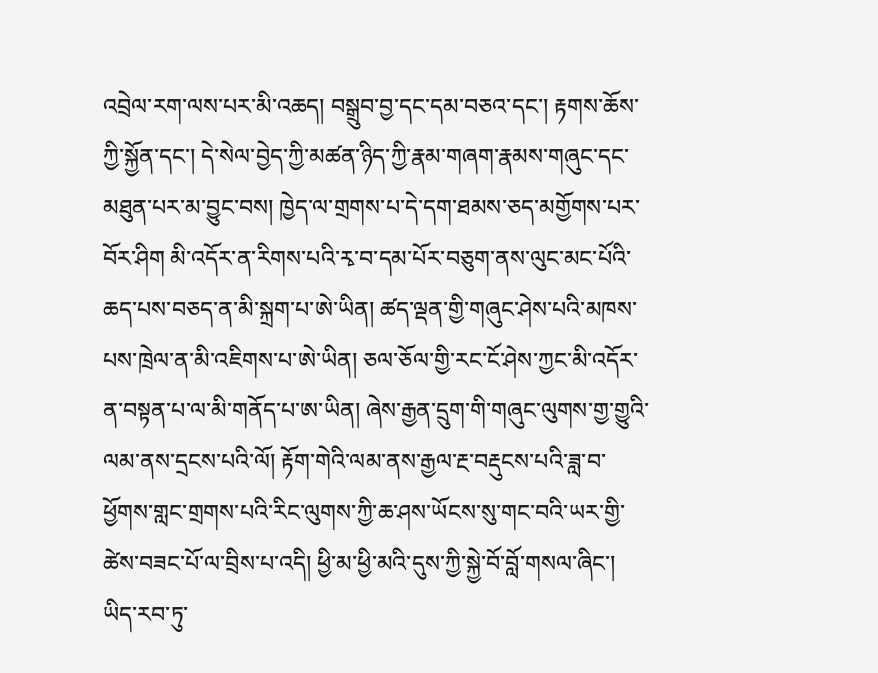འབྲེལ་རག་ལས་པར་མི་འཆད། བསྒྲུབ་བྱ་དང་དམ་བཅའ་དང་། རྟགས་ཆོས་ཀྱི་སྐྱོན་དང་། དེ་སེལ་བྱེད་ཀྱི་མཚན་ཉིད་ཀྱི་རྣམ་གཞག་རྣམས་གཞུང་དང་མཐུན་པར་མ་བྱུང་བས། ཁྱེད་ལ་གྲགས་པ་དེ་དག་ཐམས་ཅད་མགྱོགས་པར་བོར་ཤིག མི་འདོར་ན་རིགས་པའི་རྭ་བ་དམ་པོར་བཅུག་ནས་ལུང་མང་པོའི་ཆད་པས་བཅད་ན་མི་སྐྲག་པ་ཨེ་ཡིན། ཚད་ལྡན་གྱི་གཞུང་ཤེས་པའི་མཁས་པས་ཁྲེལ་ན་མི་འཇིགས་པ་ཨེ་ཡིན། ཅལ་ཅོལ་གྱི་རང་ངོ་ཤེས་ཀྱང་མི་འདོར་ན་བསྟན་པ་ལ་མི་གནོད་པ་ཨ་ཡིན། ཞེས་རྒྱན་དྲུག་གི་གཞུང་ལུགས་གྱ་གྱུའི་ལམ་ནས་དྲངས་པའི་ལོ། རྟོག་གེའི་ལམ་ནས་རྒྱལ་རྔ་བརྡུངས་པའི་ཟླ་བ་ཕྱོགས་གླང་གྲགས་པའི་རིང་ལུགས་ཀྱི་ཆ་ཤས་ཡོངས་སུ་གང་བའི་ཡར་གྱི་ཚེས་བཟང་པོ་ལ་བྲིས་པ་འདི། ཕྱི་མ་ཕྱི་མའི་དུས་ཀྱི་སྐྱེ་བོ་བློ་གསལ་ཞིང་། ཡིད་རབ་ཏུ་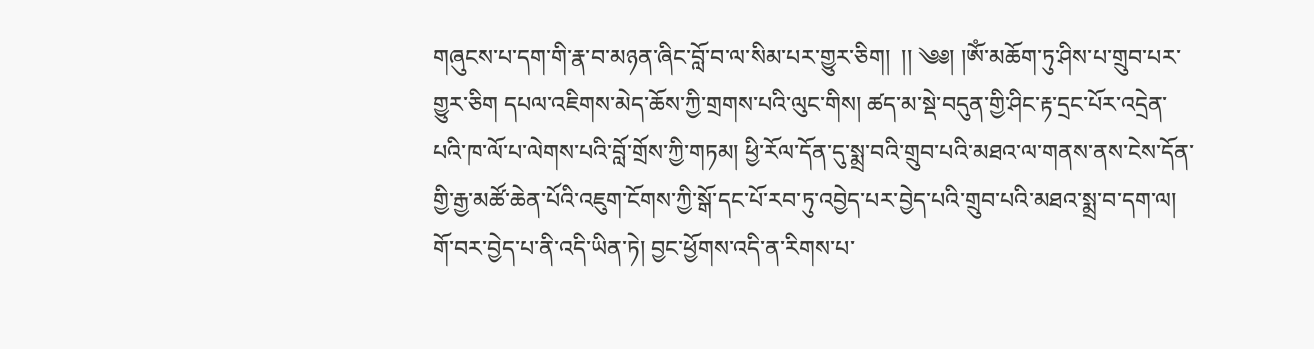གཞུངས་པ་དག་གི་རྣ་བ་མཉན་ཞིང་བློ་བ་ལ་སིམ་པར་གྱུར་ཅིག།  །། ༄༅། །ཨོཾ་མཆོག་ཏུ་ཤིས་པ་གྲུབ་པར་གྱུར་ཅིག དཔལ་འཇིགས་མེད་ཆོས་ཀྱི་གྲགས་པའི་ལུང་གིས། ཚད་མ་སྡེ་བདུན་གྱི་ཤིང་རྟ་དྲང་པོར་འདྲེན་པའི་ཁ་ལོ་པ་ལེགས་པའི་བློ་གྲོས་ཀྱི་གཏམ། ཕྱི་རོལ་དོན་དུ་སྨྲ་བའི་གྲུབ་པའི་མཐའ་ལ་གནས་ནས་ངེས་དོན་གྱི་རྒྱ་མཚོ་ཆེན་པོའི་འཇུག་ངོགས་ཀྱི་སྒོ་དང་པོ་རབ་ཏུ་འབྱེད་པར་བྱེད་པའི་གྲུབ་པའི་མཐའ་སྨྲ་བ་དག་ལ། གོ་བར་བྱེད་པ་ནི་འདི་ཡིན་ཏེ། བྱང་ཕྱོགས་འདི་ན་རིགས་པ་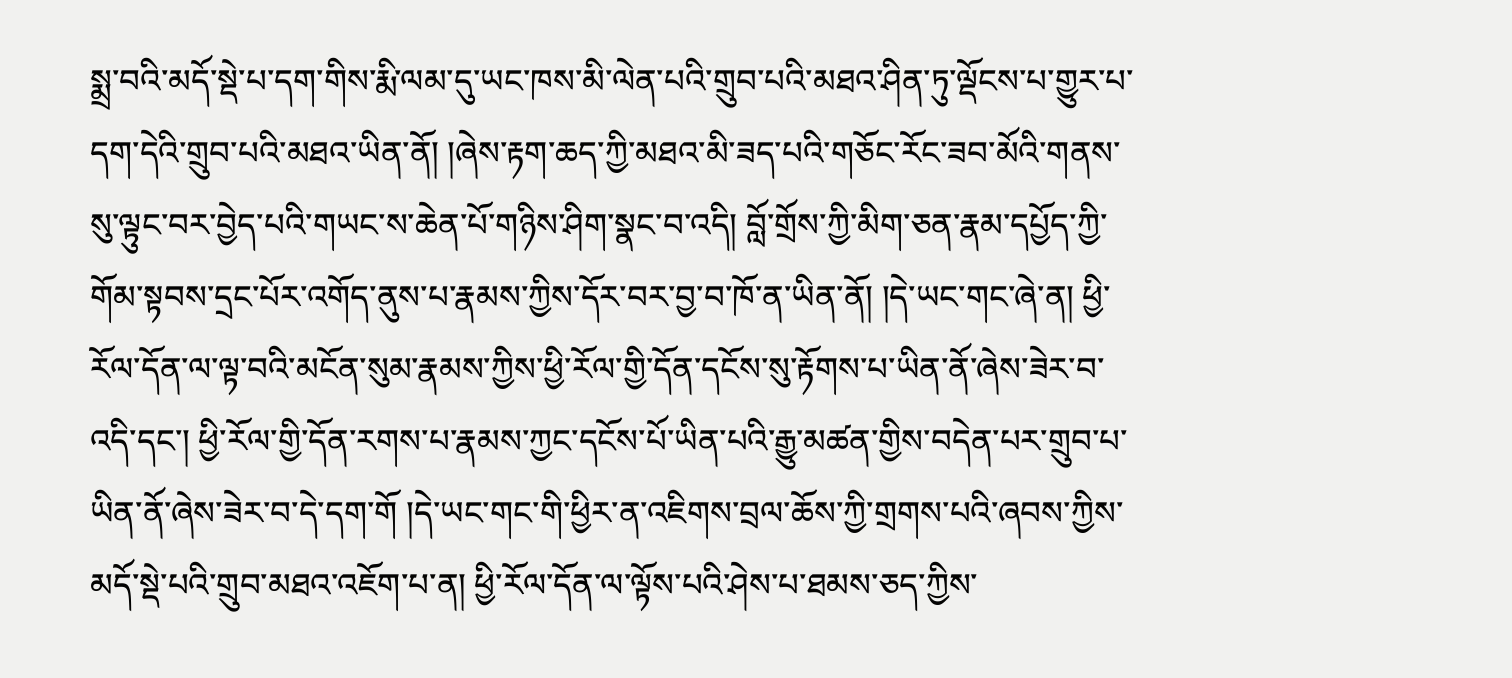སྨྲ་བའི་མདོ་སྡེ་པ་དག་གིས་རྨི་ལམ་དུ་ཡང་ཁས་མི་ལེན་པའི་གྲུབ་པའི་མཐའ་ཤིན་ཏུ་ལྡོངས་པ་གྱུར་པ་དག་དེའི་གྲུབ་པའི་མཐའ་ཡིན་ནོ། །ཞེས་རྟག་ཆད་ཀྱི་མཐའ་མི་ཟད་པའི་གཅོང་རོང་ཟབ་མོའི་གནས་སུ་ལྟུང་བར་བྱེད་པའི་གཡང་ས་ཆེན་པོ་གཉིས་ཤིག་སྣང་བ་འདི། བློ་གྲོས་ཀྱི་མིག་ཅན་རྣམ་དཔྱོད་ཀྱི་གོམ་སྟབས་དྲང་པོར་འགོད་ནུས་པ་རྣམས་ཀྱིས་དོར་བར་བྱ་བ་ཁོ་ན་ཡིན་ནོ། །དེ་ཡང་གང་ཞེ་ན། ཕྱི་རོལ་དོན་ལ་ལྟ་བའི་མངོན་སུམ་རྣམས་ཀྱིས་ཕྱི་རོལ་གྱི་དོན་དངོས་སུ་རྟོགས་པ་ཡིན་ནོ་ཞེས་ཟེར་བ་འདི་དང་། ཕྱི་རོལ་གྱི་དོན་རགས་པ་རྣམས་ཀྱང་དངོས་པོ་ཡིན་པའི་རྒྱུ་མཚན་གྱིས་བདེན་པར་གྲུབ་པ་ཡིན་ནོ་ཞེས་ཟེར་བ་དེ་དག་གོ །དེ་ཡང་གང་གི་ཕྱིར་ན་འཇིགས་བྲལ་ཆོས་ཀྱི་གྲགས་པའི་ཞབས་ཀྱིས་མདོ་སྡེ་པའི་གྲུབ་མཐའ་འཇོག་པ་ན། ཕྱི་རོལ་དོན་ལ་ལྟོས་པའི་ཤེས་པ་ཐམས་ཅད་ཀྱིས་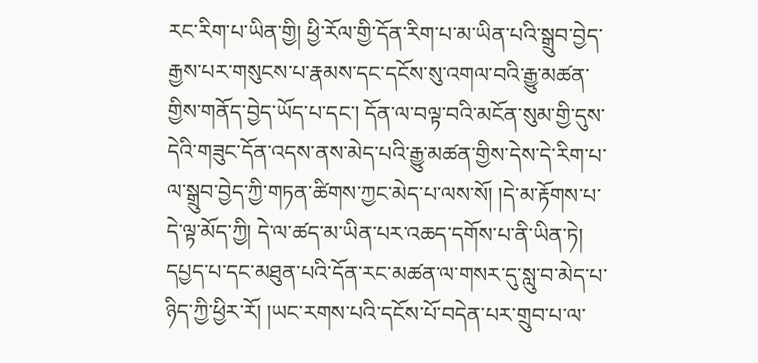རང་རིག་པ་ཡིན་གྱི། ཕྱི་རོལ་གྱི་དོན་རིག་པ་མ་ཡིན་པའི་སྒྲུབ་བྱེད་རྒྱས་པར་གསུངས་པ་རྣམས་དང་དངོས་སུ་འགལ་བའི་རྒྱུ་མཚན་གྱིས་གནོད་བྱེད་ཡོད་པ་དང་། དོན་ལ་བལྟ་བའི་མངོན་སུམ་གྱི་དུས་དེའི་གཟུང་དོན་འདས་ནས་མེད་པའི་རྒྱུ་མཚན་གྱིས་དེས་དེ་རིག་པ་ལ་སྒྲུབ་བྱེད་ཀྱི་གཏན་ཚིགས་ཀྱང་མེད་པ་ལས་སོ། །དེ་མ་རྟོགས་པ་དེ་ལྟ་མོད་ཀྱི། དེ་ལ་ཚད་མ་ཡིན་པར་འཆད་དགོས་པ་ནི་ཡིན་ཏེ། དཔྱད་པ་དང་མཐུན་པའི་དོན་རང་མཚན་ལ་གསར་དུ་སླུ་བ་མེད་པ་ཉིད་ཀྱི་ཕྱིར་རོ། །ཡང་རགས་པའི་དངོས་པོ་བདེན་པར་གྲུབ་པ་ལ་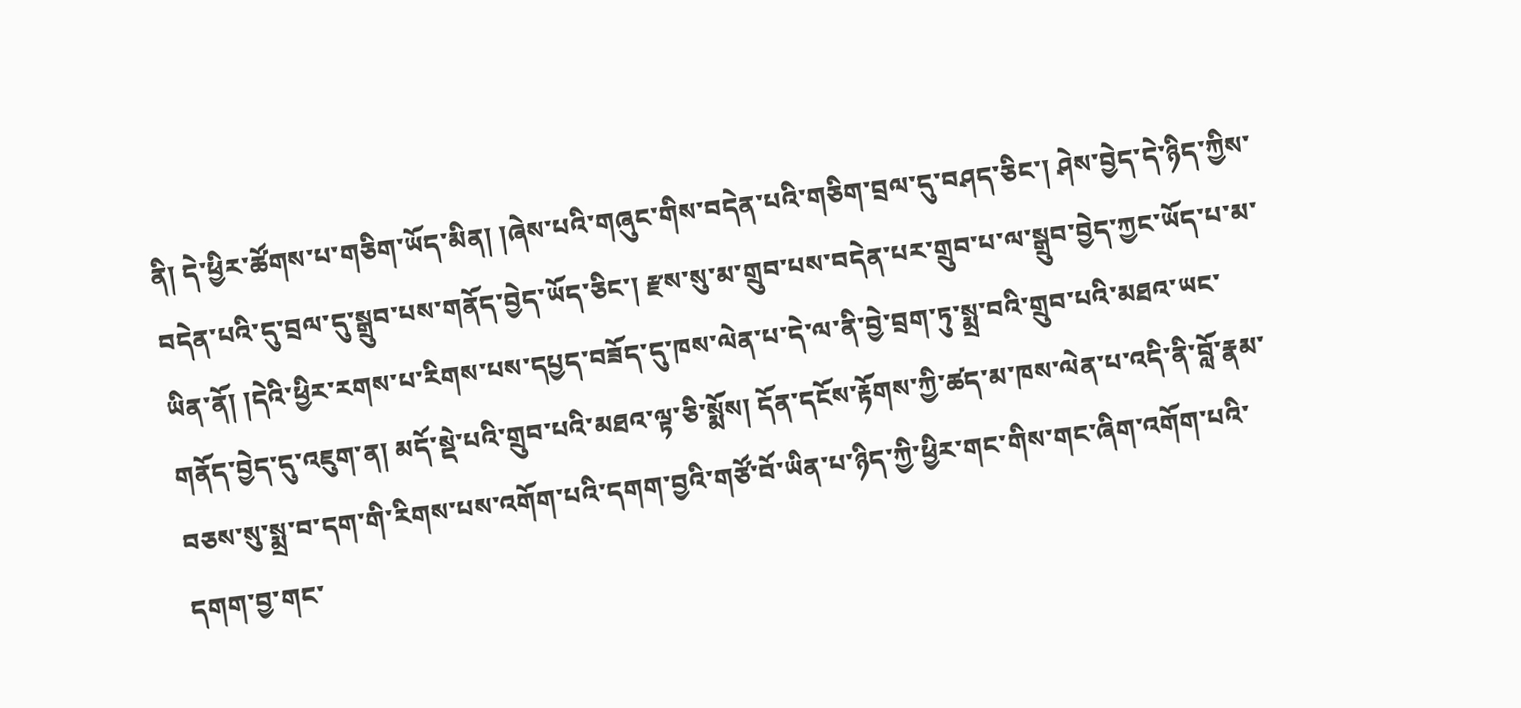ནི། དེ་ཕྱིར་ཚོགས་པ་གཅིག་ཡོད་མིན། །ཞེས་པའི་གཞུང་གིས་བདེན་པའི་གཅིག་བྲལ་དུ་བཤད་ཅིང་། ཤེས་བྱེད་དེ་ཉིད་ཀྱིས་བདེན་པའི་དུ་བྲལ་དུ་སྒྲུབ་པས་གནོད་བྱེད་ཡོད་ཅིང་། རྫས་སུ་མ་གྲུབ་པས་བདེན་པར་གྲུབ་པ་ལ་སྒྲུབ་བྱེད་ཀྱང་ཡོད་པ་མ་ཡིན་ནོ། །དེའི་ཕྱིར་རགས་པ་རིགས་པས་དཔྱད་བཟོད་དུ་ཁས་ལེན་པ་དེ་ལ་ནི་བྱེ་བྲག་ཏུ་སྨྲ་བའི་གྲུབ་པའི་མཐའ་ཡང་གནོད་བྱེད་དུ་འཇུག་ན། མདོ་སྡེ་པའི་གྲུབ་པའི་མཐའ་ལྟ་ཅི་སྨོས། དོན་དངོས་རྟོགས་ཀྱི་ཚད་མ་ཁས་ལེན་པ་འདི་ནི་བློ་རྣམ་བཅས་སུ་སྨྲ་བ་དག་གི་རིགས་པས་འགོག་པའི་དགག་བྱའི་གཙོ་བོ་ཡིན་པ་ཉིད་ཀྱི་ཕྱིར་གང་གིས་གང་ཞིག་འགོག་པའི་དགག་བྱ་གང་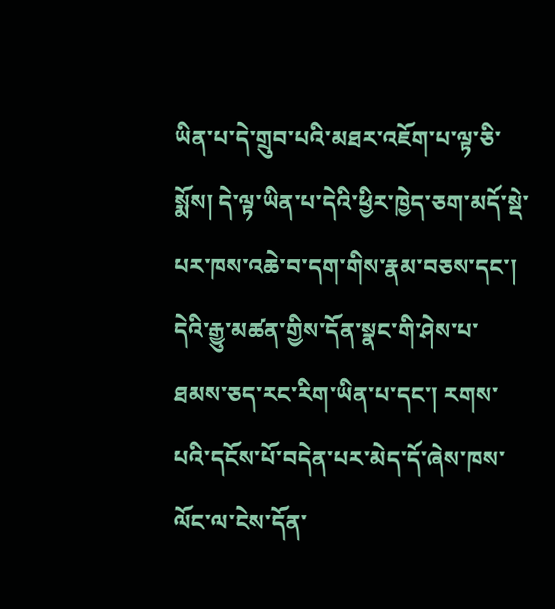ཡིན་པ་དེ་གྲུབ་པའི་མཐར་འཇོག་པ་ལྟ་ཅི་སྨོས། དེ་ལྟ་ཡིན་པ་དེའི་ཕྱིར་ཁྱེད་ཅག་མདོ་སྡེ་པར་ཁས་འཆེ་བ་དག་གིས་རྣམ་བཅས་དང་། དེའི་རྒྱུ་མཚན་གྱིས་དོན་སྣང་གི་ཤེས་པ་ཐམས་ཅད་རང་རིག་ཡིན་པ་དང་། རགས་པའི་དངོས་པོ་བདེན་པར་མེད་དོ་ཞེས་ཁས་ལོང་ལ་ངེས་དོན་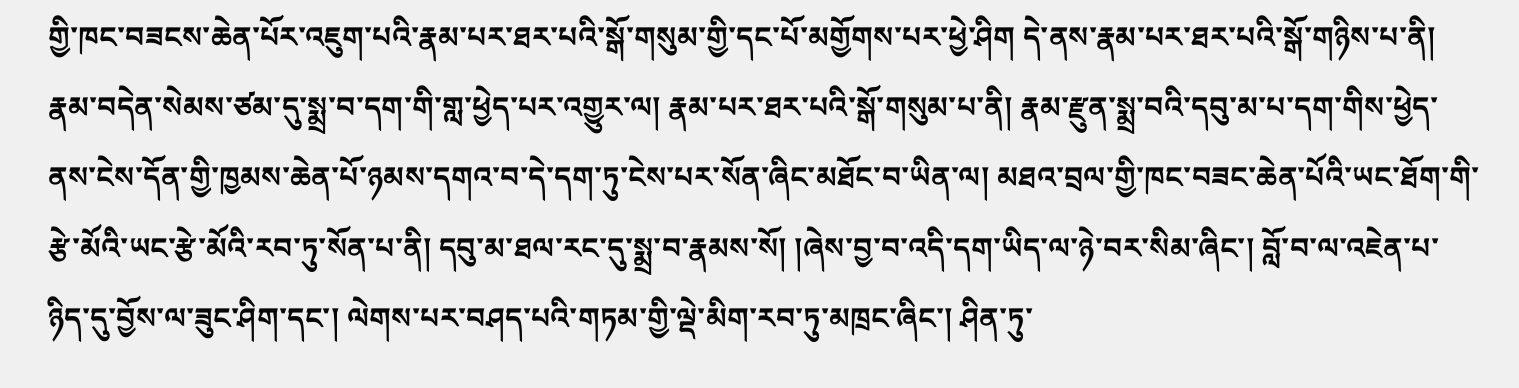གྱི་ཁང་བཟངས་ཆེན་པོར་འཇུག་པའི་རྣམ་པར་ཐར་པའི་སྒོ་གསུམ་གྱི་དང་པོ་མགྱོགས་པར་ཕྱེ་ཤིག དེ་ནས་རྣམ་པར་ཐར་པའི་སྒོ་གཉིས་པ་ནི། རྣམ་བདེན་སེམས་ཙམ་དུ་སྨྲ་བ་དག་གི་གླ་ཕྱེད་པར་འགྱུར་ལ། རྣམ་པར་ཐར་པའི་སྒོ་གསུམ་པ་ནི། རྣམ་རྫུན་སྨྲ་བའི་དབུ་མ་པ་དག་གིས་ཕྱེད་ནས་ངེས་དོན་གྱི་ཁྱམས་ཆེན་པོ་ཉམས་དགའ་བ་དེ་དག་ཏུ་ངེས་པར་སོན་ཞིང་མཐོང་བ་ཡིན་ལ། མཐའ་བྲལ་གྱི་ཁང་བཟང་ཆེན་པོའི་ཡང་ཐོག་གི་རྩེ་མོའི་ཡང་རྩེ་མོའི་རབ་ཏུ་སོན་པ་ནི། དབུ་མ་ཐལ་རང་དུ་སྨྲ་བ་རྣམས་སོ། །ཞེས་བྱ་བ་འདི་དག་ཡིད་ལ་ཉེ་བར་སིམ་ཞིང་། བློ་བ་ལ་འཇེན་པ་ཉིད་དུ་བྱོས་ལ་ཟུང་ཤིག་དང་། ལེགས་པར་བཤད་པའི་གཏམ་གྱི་ལྡེ་མིག་རབ་ཏུ་མཁྲང་ཞིང་། ཤིན་ཏུ་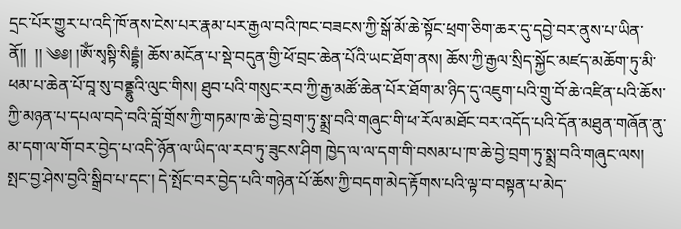དྲང་པོར་གྱུར་པ་འདི་ཁོ་ནས་ངེས་པར་རྣམ་པར་རྒྱལ་བའི་ཁང་བཟངས་ཀྱི་སྒོ་མོ་ཆེ་སྟོང་ཕྲག་ཅིག་ཆར་དུ་དབྱེ་བར་ནུས་པ་ཡིན་ནོ།།  །། ༄༅། །ཨོཾ་སྭསྟི་སིདྡྷཾ། ཆོས་མངོན་པ་སྡེ་བདུན་གྱི་ཕོ་བྲང་ཆེན་པོའི་ཡང་ཐོག་ནས། ཆོས་ཀྱི་རྒྱལ་སྲིད་སྐྱོང་མཛད་མཆོག་ཏུ་མི་ཕམ་པ་ཆེན་པོ་བཱ་སུ་བནྡྷུའི་ལུང་གིས། ཐུབ་པའི་གསུང་རབ་ཀྱི་རྒྱ་མཚོ་ཆེན་པོར་ཐོག་མ་ཉིད་དུ་འཇུག་པའི་གྲུ་བོ་ཆེ་འཛིན་པའི་ཆོས་ཀྱི་མཉན་པ་དཔལ་བདེ་བའི་བློ་གྲོས་ཀྱི་གཏམ་ཁ་ཆེ་བྱེ་བྲག་ཏུ་སྨྲ་བའི་གཞུང་གི་ཕ་རོལ་མཐོང་བར་འདོད་པའི་དོན་མཐུན་གཞོན་ནུ་མ་དག་ལ་གོ་བར་བྱེད་པ་འདི་ཉོན་ལ་ཡིད་ལ་རབ་ཏུ་ཟུངས་ཤིག ཁྱེད་ལ་ལ་དག་གི་བསམ་པ་ཁ་ཆེ་བྱེ་བྲག་ཏུ་སྨྲ་བའི་གཞུང་ལས། སྤང་བྱ་ཤེས་བྱའི་སྒྲིབ་པ་དང་། དེ་སྤོང་བར་བྱེད་པའི་གཉེན་པོ་ཆོས་ཀྱི་བདག་མེད་རྟོགས་པའི་ལྟ་བ་བསྟན་པ་མེད་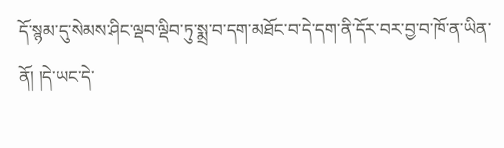དོ་སྙམ་དུ་སེམས་ཤིང་ལྡབ་ལྡིབ་ཏུ་སྨྲ་བ་དག་མཐོང་བ་དེ་དག་ནི་དོར་བར་བྱ་བ་ཁོ་ན་ཡིན་ནོ། །དེ་ཡང་དེ་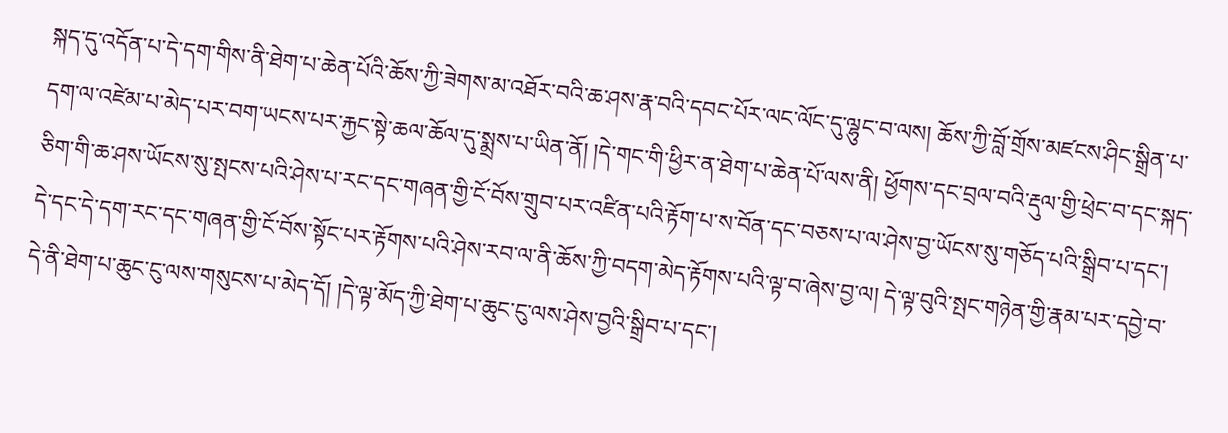སྐད་དུ་འདོན་པ་དེ་དག་གིས་ནི་ཐེག་པ་ཆེན་པོའི་ཆོས་ཀྱི་ཟེགས་མ་འཐོར་བའི་ཆ་ཤས་རྣ་བའི་དབང་པོར་ལང་ལོང་དུ་ལྷུང་བ་ལས། ཆོས་ཀྱི་བློ་གྲོས་མཛངས་ཤིང་སྒྲིན་པ་དག་ལ་འཛེམ་པ་མེད་པར་བག་ཡངས་པར་རྐྱང་སྟེ་ཆལ་ཆོལ་དུ་སྨྲས་པ་ཡིན་ནོ། །དེ་གང་གི་ཕྱིར་ན་ཐེག་པ་ཆེན་པོ་ལས་ནི། ཕྱོགས་དང་བྲལ་བའི་རྡུལ་གྱི་ཕྲེང་བ་དང་སྐད་ཅིག་གི་ཆ་ཤས་ཡོངས་སུ་སྤངས་པའི་ཤེས་པ་རང་དང་གཞན་གྱི་ངོ་བོས་གྲུབ་པར་འཛིན་པའི་རྟོག་པ་ས་བོན་དང་བཅས་པ་ལ་ཤེས་བྱ་ཡོངས་སུ་གཅོད་པའི་སྒྲིབ་པ་དང་། དེ་དང་དེ་དག་རང་དང་གཞན་གྱི་ངོ་བོས་སྟོང་པར་རྟོགས་པའི་ཤེས་རབ་ལ་ནི་ཆོས་ཀྱི་བདག་མེད་རྟོགས་པའི་ལྟ་བ་ཞེས་བྱ་ལ། དེ་ལྟ་བུའི་སྤང་གཉེན་གྱི་རྣམ་པར་དབྱེ་བ་དེ་ནི་ཐེག་པ་ཆུང་ངུ་ལས་གསུངས་པ་མེད་དོ། །དེ་ལྟ་མོད་ཀྱི་ཐེག་པ་ཆུང་ངུ་ལས་ཤེས་བྱའི་སྒྲིབ་པ་དང་།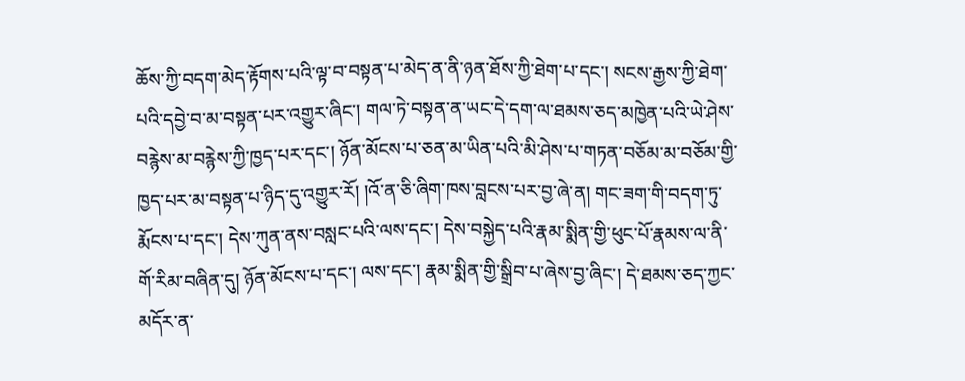ཆོས་ཀྱི་བདག་མེད་རྟོགས་པའི་ལྟ་བ་བསྟན་པ་མེད་ན་ནི་ཉན་ཐོས་ཀྱི་ཐེག་པ་དང་། སངས་རྒྱས་ཀྱི་ཐེག་པའི་དབྱེ་བ་མ་བསྟན་པར་འགྱུར་ཞིང་། གལ་ཏེ་བསྟན་ན་ཡང་དེ་དག་ལ་ཐམས་ཅད་མཁྱེན་པའི་ཡེ་ཤེས་བརྙེས་མ་བརྙེས་ཀྱི་ཁྱད་པར་དང་། ཉོན་མོངས་པ་ཅན་མ་ཡིན་པའི་མི་ཤེས་པ་གཏན་བཅོམ་མ་བཅོམ་གྱི་ཁྱད་པར་མ་བསྟན་པ་ཉིད་དུ་འགྱུར་རོ། །འོ་ན་ཅི་ཞིག་ཁས་བླངས་པར་བྱ་ཞེ་ན། གང་ཟག་གི་བདག་ཏུ་རྨོངས་པ་དང་། དེས་ཀུན་ནས་བསླང་པའི་ལས་དང་། དེས་བསྐྱེད་པའི་རྣམ་སྨིན་གྱི་ཕུང་པོ་རྣམས་ལ་ནི་གོ་རིམ་བཞིན་དུ། ཉོན་མོངས་པ་དང་། ལས་དང་། རྣམ་སྨིན་གྱི་སྒྲིབ་པ་ཞེས་བྱ་ཞིང་། དེ་ཐམས་ཅད་ཀྱང་མདོར་ན་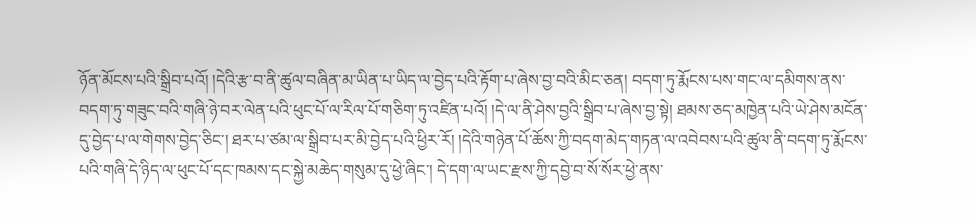ཉོན་མོངས་པའི་སྒྲིབ་པའོ། །དེའི་རྩ་བ་ནི་ཚུལ་བཞིན་མ་ཡིན་པ་ཡིད་ལ་བྱེད་པའི་རྟོག་པ་ཞེས་བྱ་བའི་མིང་ཅན། བདག་ཏུ་རྨོངས་པས་གང་ལ་དམིགས་ནས་བདག་ཏུ་གཟུང་བའི་གཞི་ཉེ་བར་ལེན་པའི་ཕུང་པོ་ལ་རིལ་པོ་གཅིག་ཏུ་འཛིན་པའོ། །དེ་ལ་ནི་ཤེས་བྱའི་སྒྲིབ་པ་ཞེས་བྱ་སྟེ། ཐམས་ཅད་མཁྱེན་པའི་ཡེ་ཤེས་མངོན་དུ་བྱེད་པ་ལ་གེགས་བྱེད་ཅིང་། ཐར་པ་ཙམ་ལ་སྒྲིབ་པར་མི་བྱེད་པའི་ཕྱིར་རོ། །དེའི་གཉེན་པོ་ཆོས་ཀྱི་བདག་མེད་གཏན་ལ་འབེབས་པའི་ཚུལ་ནི་བདག་ཏུ་རྨོངས་པའི་གཞི་དེ་ཉིད་ལ་ཕུང་པོ་དང་ཁམས་དང་སྐྱེ་མཆེད་གསུམ་དུ་ཕྱེ་ཞིང་། དེ་དག་ལ་ཡང་རྫས་ཀྱི་དབྱེ་བ་སོ་སོར་ཕྱེ་ནས་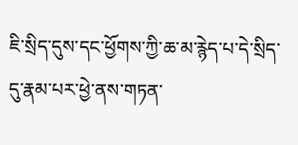ཇི་སྲིད་དུས་དང་ཕྱོགས་ཀྱི་ཆ་མ་རྙེད་པ་དེ་སྲིད་དུ་རྣམ་པར་ཕྱེ་ནས་གཏན་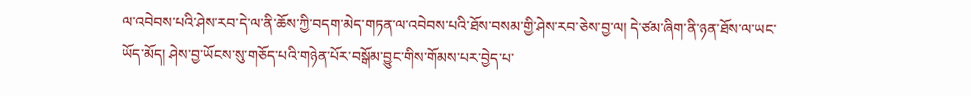ལ་འབེབས་པའི་ཤེས་རབ་དེ་ལ་ནི་ཆོས་ཀྱི་བདག་མེད་གཏན་ལ་འབེབས་པའི་ཐོས་བསམ་གྱི་ཤེས་རབ་ཅེས་བྱ་ལ། དེ་ཙམ་ཞིག་ནི་ཉན་ཐོས་ལ་ཡང་ཡོད་མོད། ཤེས་བྱ་ཡོངས་སུ་གཅོད་པའི་གཉེན་པོར་བསྒོམ་བྱུང་གིས་གོམས་པར་བྱེད་པ་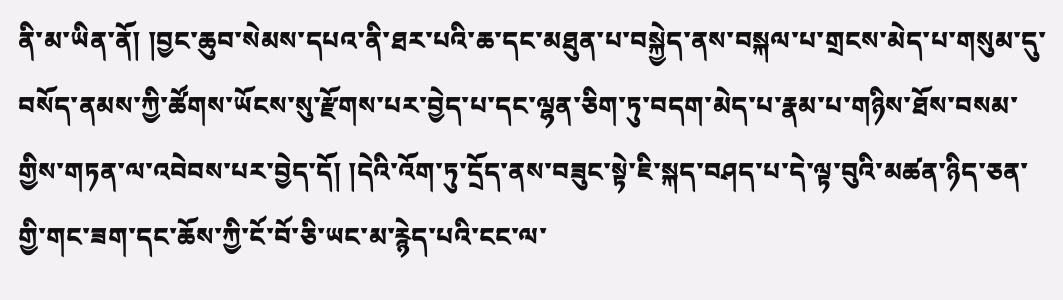ནི་མ་ཡིན་ནོ། །བྱང་ཆུབ་སེམས་དཔའ་ནི་ཐར་པའི་ཆ་དང་མཐུན་པ་བསྐྱེད་ནས་བསྐལ་པ་གྲངས་མེད་པ་གསུམ་དུ་བསོད་ནམས་ཀྱི་ཚོགས་ཡོངས་སུ་རྫོགས་པར་བྱེད་པ་དང་ལྷན་ཅིག་ཏུ་བདག་མེད་པ་རྣམ་པ་གཉིས་ཐོས་བསམ་གྱིས་གཏན་ལ་འབེབས་པར་བྱེད་དོ། །དེའི་འོག་ཏུ་དྲོད་ནས་བཟུང་སྟེ་ཇི་སྐད་བཤད་པ་དེ་ལྟ་བུའི་མཚན་ཉིད་ཅན་གྱི་གང་ཟག་དང་ཆོས་ཀྱི་ངོ་བོ་ཅི་ཡང་མ་རྙེད་པའི་ངང་ལ་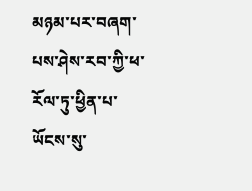མཉམ་པར་བཞག་པས་ཤེས་རབ་ཀྱི་ཕ་རོལ་ཏུ་ཕྱིན་པ་ཡོངས་སུ་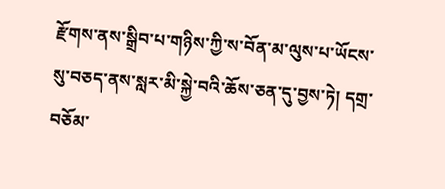རྫོགས་ནས་སྒྲིབ་པ་གཉིས་ཀྱི་ས་བོན་མ་ལུས་པ་ཡོངས་སུ་བཅད་ནས་སླར་མི་སྐྱེ་བའི་ཆོས་ཅན་དུ་བྱས་ཏེ། དགྲ་བཅོམ་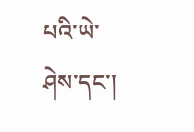པའི་ཡེ་ཤེས་དང་།